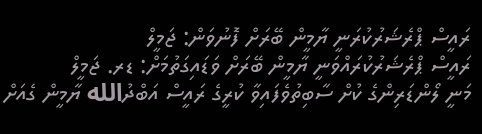ރައީސް ޕްރެޝަރުކުރަނީ ޔާމީން ބޭރަށް ފޮނުވަން: ޖަމީލް
ރައީސް ޕްރެޝަރުކުރައްވަނީ ޔާމީން ބޭރަށް ވަޑައިގަތުމަށް: ޑރ. ޖަމީލް
މަނީ ލޯންޑަރިންގެ ކުށް ސާބިތުވެފައިވާ ކުރީގެ ރައީސް އަބްދުالله ޔާމީން ގެއަށް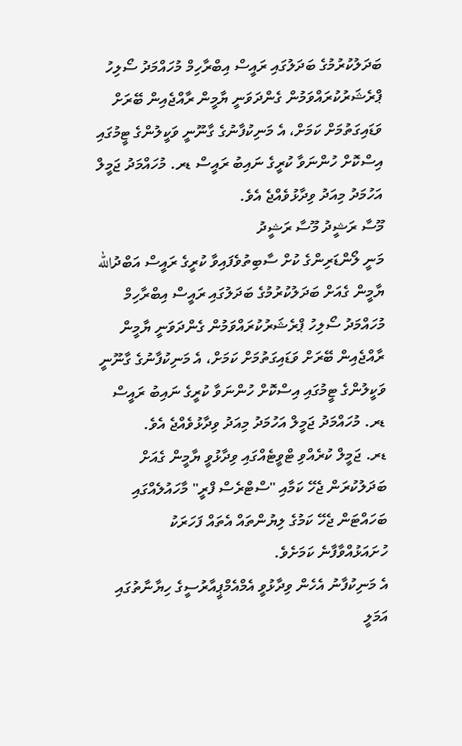ބަދަލުކުރުމުގެ ބަދަލުގައި ރައީސް އިބްރާހިމް މުހައްމަދު ސޯލިހު ޕްރެޝަރުކުރައްވަމުން ގެންދަވަނީ ޔާމީން ރާއްޖެއިން ބޭރަށް ވަޑައިގަތުމަށް ކަމަށް، އެ މަނިކުފާނުގެ ގާނޫނީ ވަކީލުންގެ ޓީމުގައި އިސްކޮށް ހުންނަވާ ކުރީގެ ނައިބު ރައީސް ޑރ. މުހައްމަދު ޖަމީލް އަހުމަދު މިއަދު ވިދާޅުވެއްޖެ އެވެ.
މޫސާ ރަޝީދު މޫސާ ރަޝީދު
މަނީ ލޯންޑަރިންގެ ކުށް ސާބިތުވެފައިވާ ކުރީގެ ރައީސް އަބްދުالله ޔާމީން ގެއަށް ބަދަލުކުރުމުގެ ބަދަލުގައި ރައީސް އިބްރާހިމް މުހައްމަދު ސޯލިހު ޕްރެޝަރުކުރައްވަމުން ގެންދަވަނީ ޔާމީން ރާއްޖެއިން ބޭރަށް ވަޑައިގަތުމަށް ކަމަށް، އެ މަނިކުފާނުގެ ގާނޫނީ ވަކީލުންގެ ޓީމުގައި އިސްކޮށް ހުންނަވާ ކުރީގެ ނައިބު ރައީސް ޑރ. މުހައްމަދު ޖަމީލް އަހުމަދު މިއަދު ވިދާޅުވެއްޖެ އެވެ.
ޑރ. ޖަމީލް ކުރެއްވި ޓްވީޓެއްގައި ވިދާޅުވީ ޔާމީން ގެއަށް ބަދަލުކުރަން ޖެހޭ ކަމާއި "ސްޓްރެސް ފްރީ" މާހައުލެއްގައި ބަހައްޓަން ޖެހޭ ކަމުގެ ލިޔުންތައް އެތައް ފަހަރަކު ހުށައަޅުއްވާފާނެ ކަމަށެވެ.
އެ މަނިކުފާނު އެހެން ވިދާޅުވީ އެމްއެމްޕީއާރުސީގެ ހިޔާނާތުގައި އަމަލީ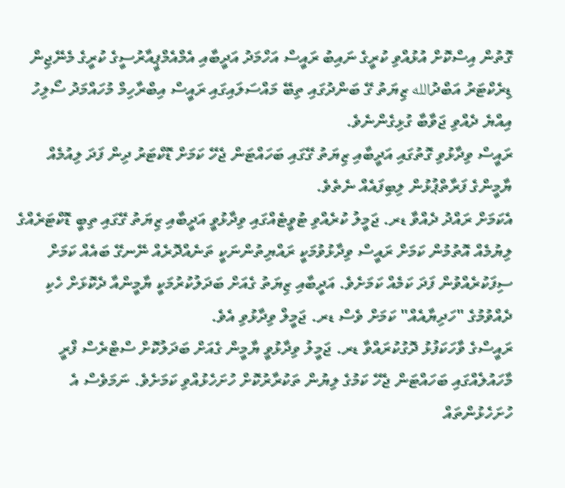ގޮތުން އިސްކޮށް އުޅުއްވި ކުރީގެ ނައިބު ރައީސް އަހްމަދު އަދީބާއި އެމްއެމްޕީއާރުސީގެ ކުރީގެ މެނޭޖިން ޑިރެކްޓަރު އަބްދުالله ޒިޔަތު ގޭ ބަންދުގައި ތިބޭ މައްސަލައިގައި ރައީސް އިބްރާހިމް މުހައްމަދު ސޯލިހު އިއްޔެ ދެއްވި ޖަވާބާ ގުޅިގެންނެވެ.
ރައީސް ވިދާޅުވި ގޮތުގައި އަދީބާއި ޒިޔަތު ގޭގައި ބަހައްޓަން ޖެހޭ ކަމަށް ޑޮކްޓަރު ދިން ފަދަ ލިއުމެއް ޔާމީންގެ ފަރާތްޕުޅުން ލިބިފައެއް ނެތެވެ.
އެކަމަށް ރައްދު ދެއްވާ ޑރ. ޖަމީލު ކުރެއްވި ޓުވީޓެއްގައި ވިދާޅުވީ އަދީބާއި ޒިޔަތު ގޭގައި ތިބީ ޑޮކްޓަރެއްގެ ލިޔުމެއް އޮތުމުން ކަމަށް ރައީސް ވިދާޅުވުމަކީ ރައްޔިތުންނަކީ ތަނެއްދޮރެއް ނޭނގޭ ބައެއް ކަމަށް ސިފަކުރެއްވުން ފަދަ ކަމެއް ކަމަށެވެ. އަދީބާއި ޒިޔަތު ގެއަށް ބަދަލުކުރުމަކީ ޔާމީންއާ ދެކޮޅަށް ހެކި ދެއްވުމުގެ "ހަދިޔާއެއް" ކަމަށް ވެސް ޑރ. ޖަމީލް ވިދާޅުވި އެވެ.
ރައީސްގެ ވާހަކަފުޅު ދޮގުކުރައްވާ ޑރ. ޖަމީލު ވިދާޅުވީ ޔާމީން ގެއަށް ބަދަލުކޮށް ސްޓްރެސް ފްރީ މާހައުލެއްގައި ބަހައްޓަން ޖެހޭ ކަމުގެ ލިޔުން ތަކުރާރުކޮށް ހުށަހެޅުއްވި ކަމަށެވެ. ނަމަވެސް އެ ހުށަހެޅުންތައް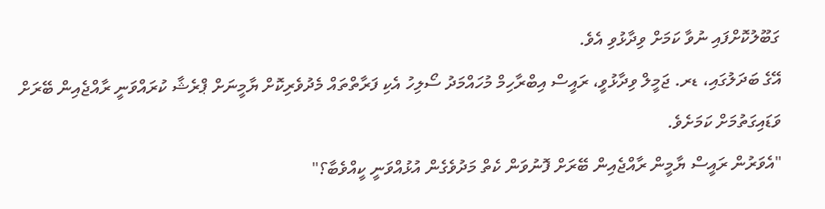ގަބޫލުކޮށްފައި ނުވާ ކަމަށް ވިދާޅުވި އެވެ.
އޭގެ ބަދަލުގައި، ޑރ. ޖަމީލް ވިދާޅުވީ، ރައީސް އިބްރާހިމް މުހައްމަދު ސޯލިހު އެކި ފަރާތްތައް މެދުވެރިކޮށް ޔާމީނަށް ޕްރެޝާ ކުރައްވަނީ ރާއްޖެއިން ބޭރަށް ވަޑައިގަތުމަށް ކަމަށެވެ.
"އެވަރުން ރައީސް ޔާމީން ރާއްޖެއިން ބޭރަށް ފޮނުވަން ކެތް މަދުވެގެން އުޅުއްވަނީ ކީއްވެބާ؟"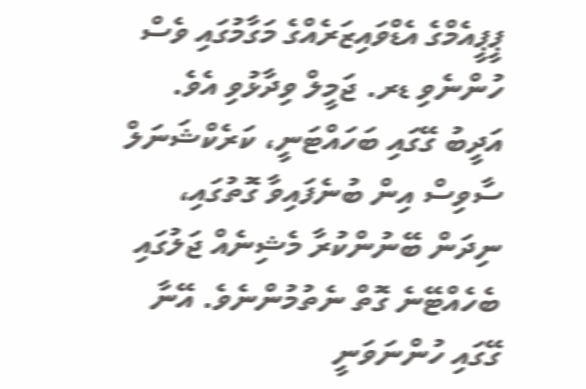ޕީޕީއެމްގެ އެޑްވައިޒަރެއްގެ މަގާމުގައި ވެސް ހުންނެވި ޑރ. ޖަމީލް ވިދާޅުވި އެވެ.
އަދީބު ގޭގައި ބަހައްޓަނީ، ކަރެކްޝަނަލް ސާވިސް އިން ބުނެފައިވާ ގޮތުގައި، ނިދަން ބޭނުންކުރާ މެޝިނެއް ޖަލުގައި ބެހެއްޓޭނެ ގޮތް ނެތުމުންނެވެ. އޭނާ ގޭގައި ހުންނަވަނީ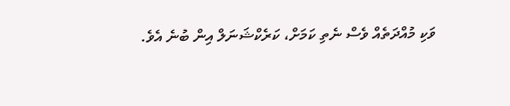ވަކި މުއްދަތެއް ވެސް ނެތި ކަމަށް، ކަރެކްޝަނަލް އިން ބުނެ އެވެ.